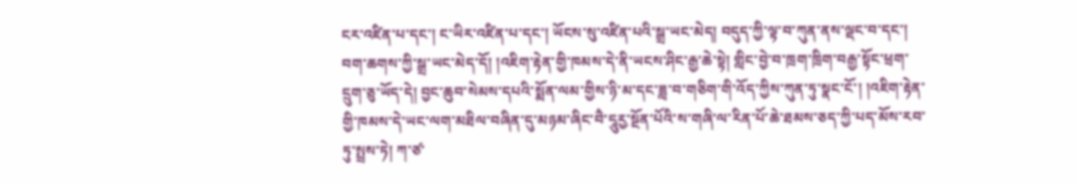ངར་འཛིན་པ་དང་། ང་ཡིར་འཛིན་པ་དང་། ཡོངས་སུ་འཛིན་པའི་སྒྲ་ཡང་མེད། བདུད་ཀྱི་ལྟ་བ་ཀུན་ནས་ལྡང་བ་དང་། བག་ཆགས་ཀྱི་སྒྲ་ཡང་མེད་དོ། །འཇིག་རྟེན་གྱི་ཁམས་དེ་ནི་ཡངས་ཤིང་རྒྱ་ཆེ་སྟེ། གླིང་བྱེ་བ་ཁྲག་ཁྲིག་བརྒྱ་སྟོང་ཕྲག་དྲུག་ཅུ་ཡོད་དེ། བྱང་ཆུབ་སེམས་དཔའི་སྨོན་ལམ་གྱིས་ཉི་མ་དང་ཟླ་བ་གཅིག་གི་འོད་ཀྱིས་ཀུན་ཏུ་སྣང་ངོ་། །འཇིག་རྟེན་གྱི་ཁམས་དེ་ཡང་ལག་མཐིལ་བཞིན་དུ་མཉམ་ཞིང་བཻ་དཱུརྱ་སྔོན་པོའི་ས་གཞི་ལ་རིན་པོ་ཆེ་ཐམས་ཅད་ཀྱི་པད་མོས་རབ་ཏུ་སྤྲས་ཏེ། ཀ་ཙ་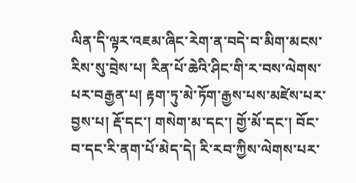ལིན་དི་ལྟར་འཇམ་ཞིང་རེག་ན་བདེ་བ་མིག་མངས་རིས་སུ་བྲེས་པ། རིན་པོ་ཆེའི་ཤིང་གི་ར་བས་ལེགས་པར་བརྒྱན་པ། རྟག་ཏུ་མེ་ཏོག་རྒྱས་པས་མཛེས་པར་བྱས་པ། རྡོ་དང་། གསེག་མ་དང་། གྱོ་མོ་དང་། བོང་བ་དང་རི་ནག་པོ་མེད་དེ། རི་རབ་ཀྱིས་ལེགས་པར་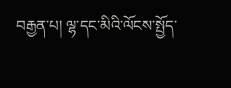བརྒྱན་པ། ལྷ་དང་མིའི་ལོངས་སྤྱོད་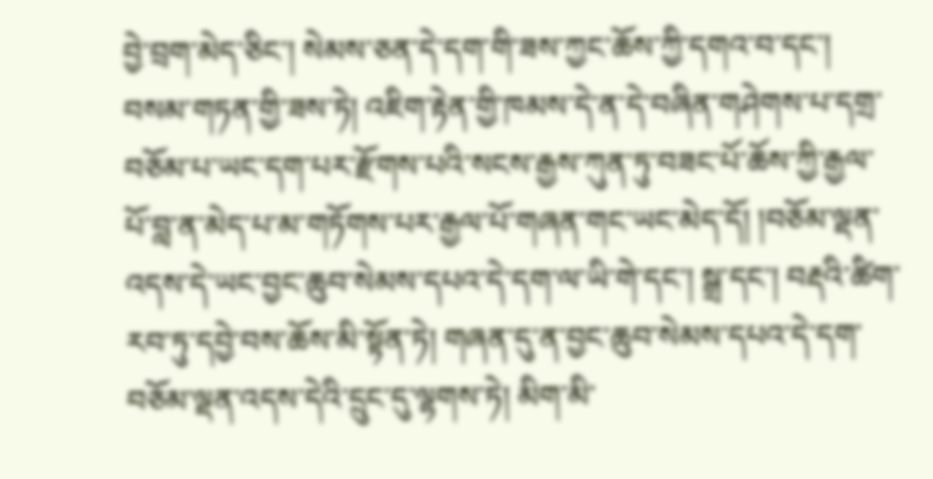བྱེ་བྲག་མེད་ཅིང་། སེམས་ཅན་དེ་དག་གི་ཟས་ཀྱང་ཆོས་ཀྱི་དགའ་བ་དང་། བསམ་གཏན་གྱི་ཟས་ཏེ། འཇིག་རྟེན་གྱི་ཁམས་དེ་ན་དེ་བཞིན་གཤེགས་པ་དགྲ་བཅོམ་པ་ཡང་དག་པར་རྫོགས་པའི་སངས་རྒྱས་ཀུན་ཏུ་བཟང་པོ་ཆོས་ཀྱི་རྒྱལ་པོ་བླ་ན་མེད་པ་མ་གཏོགས་པར་རྒྱལ་པོ་གཞན་གང་ཡང་མེད་དོ། །བཅོམ་ལྡན་འདས་དེ་ཡང་བྱང་ཆུབ་སེམས་དཔའ་དེ་དག་ལ་ཡི་གེ་དང་། སྒྲ་དང་། བརྡའི་ཚིག་རབ་ཏུ་དབྱེ་བས་ཆོས་མི་སྟོན་ཏེ། གཞན་དུ་ན་བྱང་ཆུབ་སེམས་དཔའ་དེ་དག་བཅོམ་ལྡན་འདས་དེའི་དྲུང་དུ་ལྷགས་ཏེ། མིག་མི་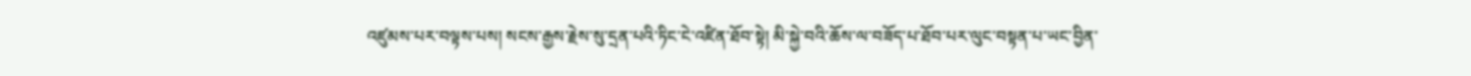འཛུམས་པར་བལྟས་པས། སངས་རྒྱས་རྗེས་སུ་དྲན་པའི་ཏིང་ངེ་འཛིན་ཐོབ་སྟེ། མི་སྐྱེ་བའི་ཆོས་ལ་བཟོད་པ་ཐོབ་པར་ལུང་བསྟན་པ་ཡང་བྱིན་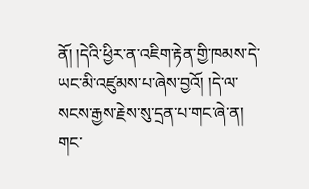ནོ། །དེའི་ཕྱིར་ན་འཇིག་རྟེན་གྱི་ཁམས་དེ་ཡང་མི་འཛུམས་པ་ཞེས་བྱའོ། །དེ་ལ་སངས་རྒྱས་རྗེས་སུ་དྲན་པ་གང་ཞེ་ན། གང་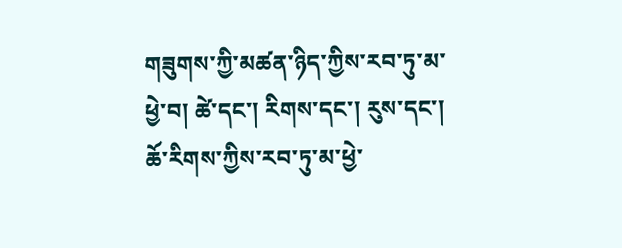གཟུགས་ཀྱི་མཚན་ཉིད་ཀྱིས་རབ་ཏུ་མ་ཕྱེ་བ། ཚེ་དང་། རིགས་དང་། རུས་དང་། ཆོ་རིགས་ཀྱིས་རབ་ཏུ་མ་ཕྱེ་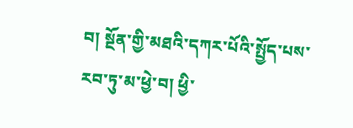བ། སྔོན་གྱི་མཐའི་དཀར་པོའི་སྤྱོད་པས་རབ་ཏུ་མ་ཕྱེ་བ། ཕྱི་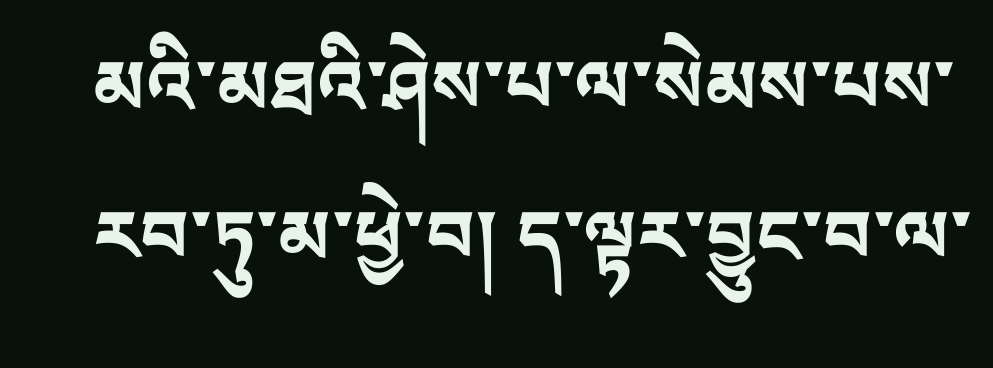མའི་མཐའི་ཤེས་པ་ལ་སེམས་པས་རབ་ཏུ་མ་ཕྱེ་བ། ད་ལྟར་བྱུང་བ་ལ་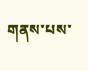གནས་པས་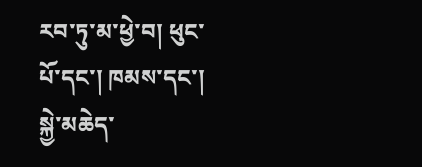རབ་ཏུ་མ་ཕྱེ་བ། ཕུང་པོ་དང་། ཁམས་དང་། སྐྱེ་མཆེད་